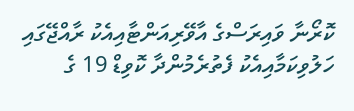ކޮރޯނާ ވައިރަސްގެ އާވޭރިއަންޓާއިއެކު ރާއްޖޭގައި ހަލުވިކަމާއިއެކު ފެތުރެމުންދާ ކޮވިޑް 19 ގެ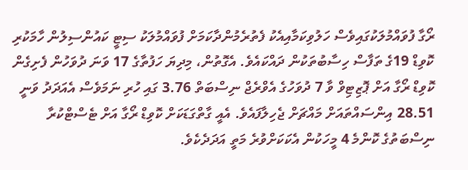ރޯގާ ފުވައްމުލަކުގައިވެސް ހަލުވިކަމާއިއެކު ފެތުރެމުންދާކަމަށް ފުވައްމުލަކު ސިޓީ ކައުންސިލުން ހާމަކުރި ކޮވިޑް 19ގެ ތަފާސް ހިސާބުތަކުން ދައްކައެވެ. އެގޮތުން، މިދިޔަ ހަފުތާގެ 17 ވަނަ ދުވަހުން ފެށިގެން ކޮވިޑް ރޯގާ އަށް ޕޮޒިޓިވް ވާ 7 ދުވަހުގެ އެވްރެޖް ނިސްބަތް 3.76 ގައި ހުރި ނަމަވެސް އެއަދަދު ވަނީ 28.51 އިންސައްތައަށް މައްޗަށް ޖެހިލާފައެވެ. އެއީ ގާތްގަޑަކަށް ކޮވިޑް ރޯގާ އަށް ޓެސްޓްކުރާ ނިސްބަތުގެ ކޮންމެ 4 މީހަކުން އެކަކަށްވުރެ މަތީ އަދަދެކެވެ.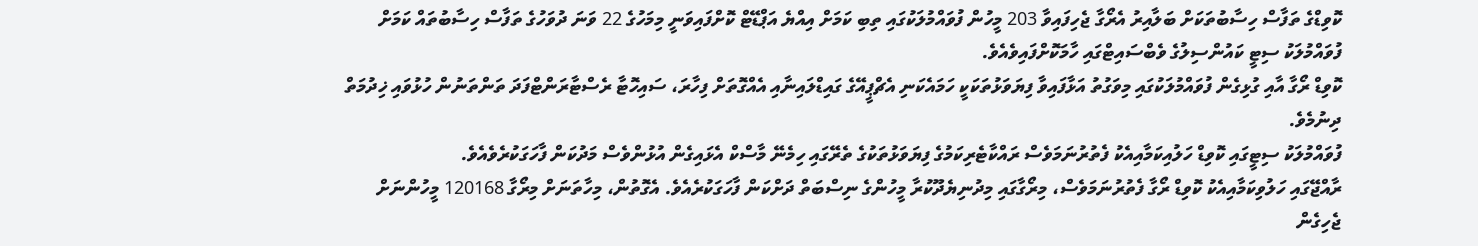ކޮވިޑްގެ ތަފާސް ހިސާބުތަކަށް ބަލާއިރު އެރޯގާ ޖެހިފައިވާ 203 މީހުން ފުވައްމުލަކުގައި ތިބި ކަމަށް އިއްޔެ އަޕްޑޭޓް ކޮށްފައިވަނީ މިމަހުގެ 22 ވަނަ ދުވަހުގެ ތަފާސް ހިސާބުތައް ކަމަށް ފުވައްމުލަކު ސިޓީ ކައުންސިލުގެ ވެބްސައިޓްގައި ހާމަކޮށްފައިވެއެވެ.
ކޮވިޑް ރޯގާ އާއި ގުޅިގެން ފުވައްމުލަކުގައި މިވަގުތު އަޅާފައިވާ ފިޔަވަޅުތަކަކީ ހަމައެކަނި އެޗްޕީއޭގެ ގައިޑްލައިނާއި އެއްގޮތަށް ފިހާރަ، ސައިހޮޓާ ރެސްޓާރަންޓްފަދަ ތަންތަނުން ހުޅުވައި ޚިދުމަތް ދިނުމެވެ.
ފުވައްމުލަކު ސިޓީގައި ކޮވިޑް ހަލުއިކަމާއިއެކު ފެތުރުނަމަވެސް ރައްކާޓެރިކަމުގެ ފިޔަވަޅުތަކުގެ ތެރޭގައި ހިމެނޭ މާސްކް އެޅައިގެން އުޅުންވެސް މަދުކަން ފާހަގަކުރެވެއެވެ.
ރާއްޖޭގައި ހަލުވިކަމާއިއެކު ކޮވިޑް ރޯގާ ފެތުރުނަމަވެސް، މިރޯގާގައި މިދުނިޔެދޫކުރާ މީހުންގެ ނިސްބަތް ދަށްކަން ފާހަގަކުރެއެވެ. އެގޮތުން، މިހާތަނަށް މިރޯގާ 120168 މީހުންނަށް ޖެހިގެން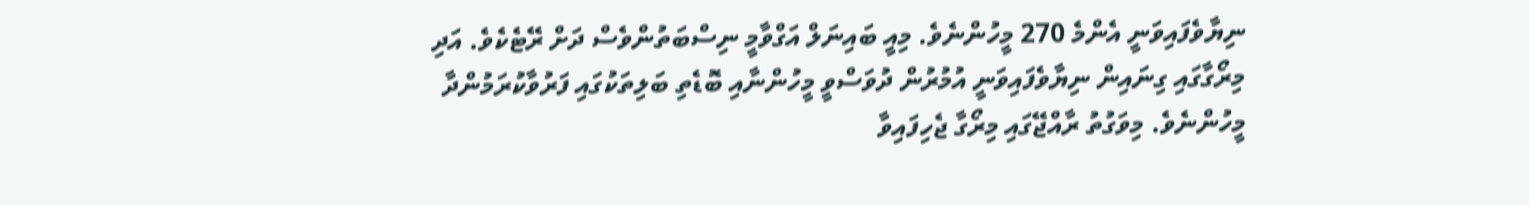ނިޔާވެފައިވަނީ އެންމެ 270 މީހުންނެވެ. މިއީ ބައިނަލް އަގްވާމީ ނިސްބަތުންވެސް ދަށް ރޭޓެކެވެ. އަދި މިރޯގާގައި ގިނައިން ނިޔާވެފައިވަނީ އުމުރުން ދުވަސްވީ މީހުންނާއި ބޮޑެތި ބަލިތަކުގައި ފަރުވާކުރަމުންދާ މީހުންނެވެ. މިވަގުތު ރާއްޖޭގައި މިރޯގާ ޖެހިފައިވާ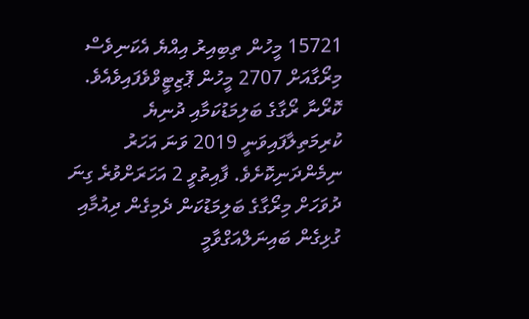15721 މީހުން ތިބިއިރު އިއްޔެ އެކަނިވެސް މިރޯގާއަށް 2707 މީހުން ޕޮޒިޓީވްވެފައިވެއެވެ.
ކޮރޯނާ ރޯގާގެ ބަލިމަޑުކަމާއި ދުނިޔެ ކުރިމަތިލާފައިވަނީ 2019 ވަނަ އަހަރު ނިމެންދަނިކޮށެވެ. ފާއިތުވީ 2 އަހަރަށްވުރެ ގިނަ ދުވަހަށް މިރޯގާގެ ބަލިމަޑުކަން ދެމިގެން ދިއުމާއި ގުޅިގެން ބައިނަލްއަގްވާމީ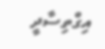އިގްތިސާދީ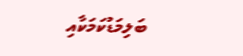ބަލިމަޑުކަމަކާއި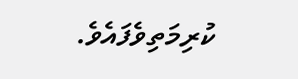ކުރިމަތިވެފައެވެ.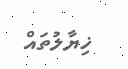ޚިޔާލުތައް